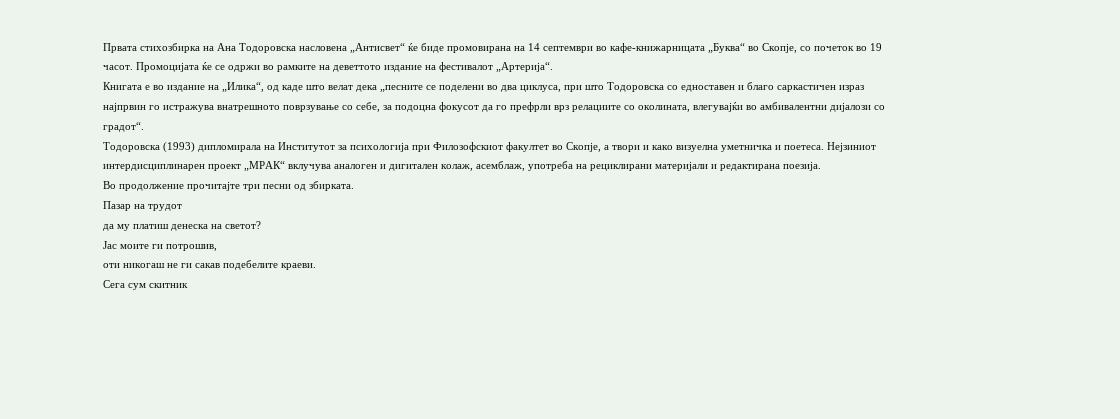Првата стихозбирка на Ана Тодоровска насловена „Антисвет“ ќе биде промовирана на 14 септември во кафе-книжарницата „Буква“ во Скопје, со почеток во 19 часот. Промоцијата ќе се одржи во рамките на деветтото издание на фестивалот „Артерија“.
Книгата е во издание на „Илика“, од каде што велат дека „песните се поделени во два циклуса, при што Тодоровска со едноставен и благо саркастичен израз најпрвин го истражува внатрешното поврзување со себе, за подоцна фокусот да го префрли врз релациите со околината, влегувајќи во амбивалентни дијалози со градот“.
Тодоровска (1993) дипломирала на Институтот за психологија при Филозофскиот факултет во Скопје, а твори и како визуелна уметничка и поетеса. Нејзиниот интердисциплинарен проект „МРАК“ вклучува аналоген и дигитален колаж, асемблаж, употреба на рециклирани материјали и редактирана поезија.
Во продолжение прочитајте три песни од збирката.
Пазар на трудот
да му платиш денеска на светот?
Јас моите ги потрошив,
оти никогаш не ги сакав подебелите краеви.
Сега сум скитник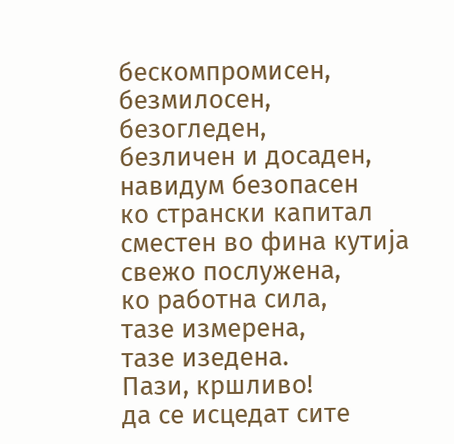бескомпромисен,
безмилосен,
безогледен,
безличен и досаден,
навидум безопасен
ко странски капитал
сместен во фина кутија
свежо послужена,
ко работна сила,
тазе измерена,
тазе изедена.
Пази, кршливо!
да се исцедат сите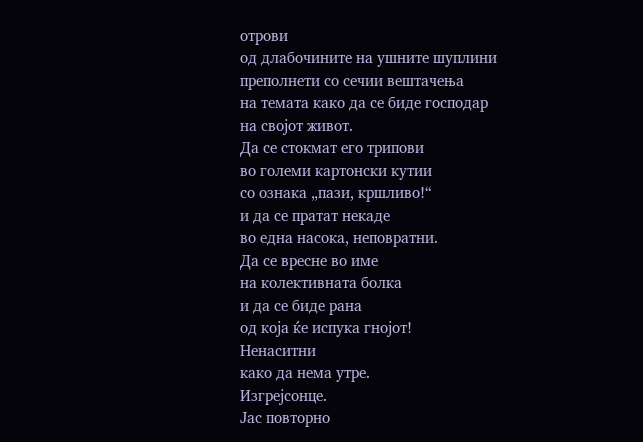отрови
од длабочините на ушните шуплини
преполнети со сечии вештачења
на темата како да се биде господар
на својот живот.
Да се стокмат его трипови
во големи картонски кутии
со ознака „пази, кршливо!“
и да се пратат некаде
во една насока, неповратни.
Да се вресне во име
на колективната болка
и да се биде рана
од која ќе испука гнојот!
Ненаситни
како да нема утре.
Изгрејсонце.
Јас повторно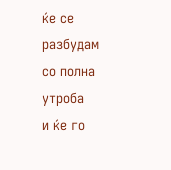ќе се разбудам
со полна утроба
и ќе го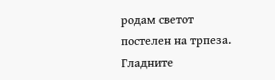родам светот
постелен на трпеза.
Гладните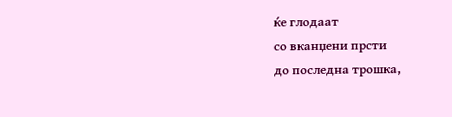ќе глодаат
со вканџени прсти
до последна трошка,